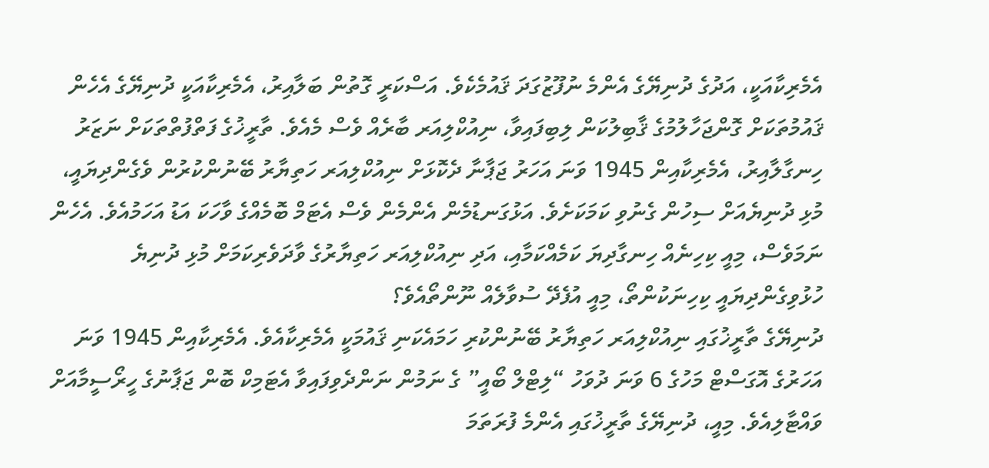އެމެރިކާއަކީ، އަދުގެ ދުނިޔޭގެ އެންމެ ނުފޫޒުގަދަ ޤައުމެކެވެ. އަސްކަރީ ގޮތުން ބަލާއިރު، އެމެރިކާއަކީ ދުނިޔޭގެ އެހެން ޤައުމުތަކަށް ގޮންޖަހާލުމުގެ ޤާބިލުކަން ލިބިފައިވާ، ނިއުކްލިއަރ ބާރެއް ވެސް މެއެވެ. ތާރީޚުގެ ފަތްފުތްތަކަށް ނަޒަރު ހިނގާލާއިރު، އެމެރިކާއިން 1945 ވަނަ އަހަރު ޖަޕާނާ ދެކޮޅަށް ނިއުކްލިއަރ ހަތިޔާރު ބޭނުންކުރުން ވެގެންދިޔައީ، މުޅި ދުނިޔެއަށް ސިހުން ގެނުވި ކަމަކަށެވެ. އަޅުގަނޑުމެން އެންމެން ވެސް އެޓަމް ބޮމެއްގެ ވާހަކަ އަޑު އަހަމުއެވެ. އެހެން ނަމަވެސް، މިއީ ކިހިނެއް ހިނގާދިޔަ ކަމެއްކަމާއި، އަދި ނިއުކްލިއަރ ހަތިޔާރުގެ ވާދަވެރިކަމަށް މުޅި ދުނިޔެ ހުޅުވިގެންދިޔައީ ކިހިނަކުންތޯ، މިއީ އުފެދޭ ސުވާލެއް ނޫންތޯއެވެ؟
ދުނިޔޭގެ ތާރީޚުގައި ނިއުކްލިއަރ ހަތިޔާރު ބޭނުންކުރި ހަމައެކަނި ޤައުމަކީ އެމެރިކާއެވެ. އެމެރިކާއިން 1945 ވަނަ އަހަރުގެ އޮގަސްޓް މަހުގެ 6 ވަނަ ދުވަހު “ލިޓްލް ބޯއީ” ގެ ނަމުން ނަންދެވިފައިވާ އެޓަމިކް ބޮން ޖަޕާނުގެ ހީރޯސީމާއަށް ވައްޓާލިއެވެ. މިއީ، ދުނިޔޭގެ ތާރީޚުގައި އެންމެ ފުރަތަމަ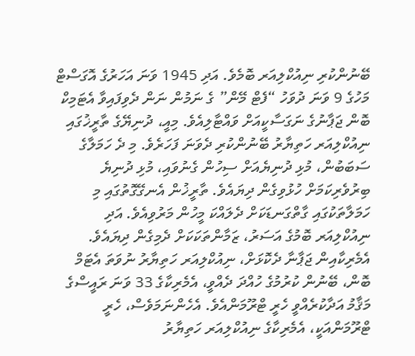ބޭނުންކުރި ނިއުކްލިއަރ ބޮމެވެ. އަދި 1945 ވަނަ އަހަރުގެ އޮގަސްޓް މަހުގެ 9 ވަނަ ދުވަހު “ފެޓް މޭން” ގެ ނަމުން ނަން ދެވިފައިވާ އެޓަމިކް ބޮން ޖަޕާނުގެ ނަގަސާކީއަށް ވައްޓާލިއެވެ. މިއީ، ދުނިޔޭގެ ތާރީޚުގައި ނިއުކްލިއަރ ހަތިޔާރު ބޭނުންކުރި ދެވަނަ ފަހަރެވެ. މި ދެ ހަމަލާގެ ސަބަބުން، މުޅި ދުނިޔެއަށް ސިހުން ގެނުވައި، މުޅި ދުނިޔެ ބިރުވެރިކަމަށް ހުޅުވިގެން ދިޔައެވެ. ތާރީޚުން އެނގޭގޮތުގައި މި ހަމަލާތަކުގައި ގާތްގަނޑަކަށް ދެލައްކަ މީހުން މަރުވިއެވެ. އަދި ނިއުކްލިއަރ ބޮމުގެ އަސަރު، ޒަމާންތަކަކަށް ދެމިގެން ދިޔައެވެ.
އެމެރިކާއިން ޖަޕާނާ ދެކޮޅަށް، ނިއުކްލިއަރ ހަތިޔާރު ނުވަތަ އެޓަމް ބޮން، ބޭނުން ކުރުމުގެ ހުއްދަ ދެއްވީ، އެމެރިކާގެ 33 ވަނަ ރައީސްގެ މަޤާމު އަދާކުރެއްވީ ހެރީ ޓްރޫމަންއެވެ. އެހެންނަމަވެސް، ހެރީ ޓްރޫމަންއަކީ، އެމެރިކާގެ ނިއުކްލިއަރ ހަތިޔާރު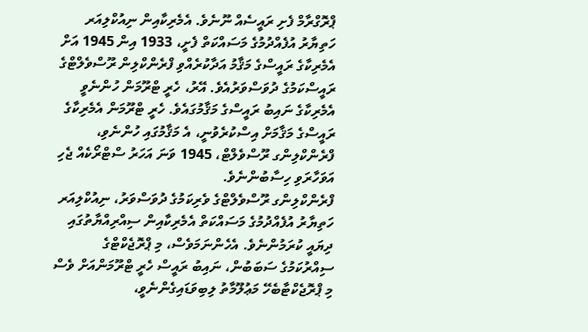ޕްރޮގްރާމް ފެށި ރައީސެއް ނޫނެވެ. އެމެރިކާއިން ނިއުކްލިއަރ ހަތިޔާރު އުފެއްދުމުގެ މަސައްކަތް ފެށީ، 1933 އިން 1945 އަށް އެމެރިކާގެ ރައީސްގެ މަޤާމު އަދާކުރެއްވި ފްރެންކްލިން ރޫސްވެލްޓްގެ ރައީސްކަމުގެ ދުވަސްވަރުއެވެ. އޭރު، ހެރީ ޓްރޫމަން ހުންނެވީ އެމެރިކާގެ ނައިބު ރައީސްގެ މަޤާމުގައެވެ. ހެރީ ޓްރޫމަން އެމެރިކާގެ ރައީސްގެ މަޤާމަށް އިސްކުރެވުނީ، އެ މަޤާމުގައި ހުންނެވި، ފްރެންކްލިންގ ރޫސްވެލްޓް، 1945 ވަނަ އަހަރު ސްޓްރޯކެއް ޖެހި އަވަހާރަވި ހިސާބުންނެވެ.
ފްރެންކްލިންގ ރޫސްވެލްޓްގެ ވެރިކަމުގެ ދުވަސްވަރު، ނިއުކްލިއަރ ހަތިޔާރު އުފެއްދުމުގެ މަސައްކަތް އެމެރިކާއިން ސިއްރިއްޔާތުގައި ދިޔައީ ކުރަމުންނެވެ. އެހެންނަމަވެސް، މި ޕްރޮޖެކްޓްގެ ސިއްރުކަމުގެ ސަބަބުން، ނައިބު ރައީސް ހެރީ ޓްރޫމަންއަށް ވެސް މި ޕްރޮޖެކްޓާބެހޭ މަޢުލޫމާތު ލިބިވަޑައިގެންނެވީ،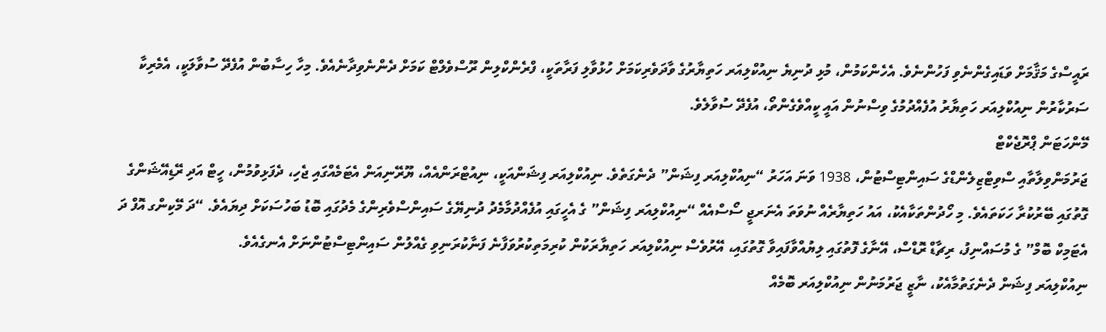ރައީސްގެ މަޤާމަށް ވަޑައިގެންނެވި ފަހުންނެވެ. އެހެންކަމުން، މުޅި ދުނިޔެ ނިއުކްލިއަރ ހަތިޔާރުގެ ވާދަވެރިކަމަށް ހުޅުވާލި ފަރާތަކީ، ފްރެންކްލިން ރޫސްވެލްޓް ކަމަށް ދެންނެވިދާނެއެވެ. މިހާ ހިސާބުން އުފެދޭ ސުވާލަކީ، އެމެރިކާ ސަރުކާރުން ނިއުކްލިއަރ ހަތިޔާރު އުފެއްދުމުގެ ވިސްނުން އައީ ކީއްވެގެންތޯ، އުފެދޭ ސުވާލެވެ.
މޭންހަޓަން ޕްރޮޖެކްޓް
ޖަރުމަންވިލާތާއި ސްވިޓްޒިލެންޑްގެ ސައިންޓިސްޓުން، 1938 ވަނަ އަހަރު “ނިއުކްލިއަރ ފިޝަން” ދެނެގަތެވެ. ނިއުކްލިއަރ ފިޝަންއަކީ، ނިއުޓްރަންއެއް، ޔޫރޭނިއަން އެޓަމެއްގައި ޖެހި، ދެފަޅިވުމުން، ހީޓް އަދި ރޭޑިއޭޝަންގެ ގޮތުގައި ބޭރުކުރާ ހަކަތައެވެ. މި ހޯދުންތަކާއެކު، އައު ހަތިޔާރެއް ނުވަތަ އެނަރޖީ ސޯސްއެއް “ނިއުކްލިއަރ ފިޝަން” ގެ އެހީގައި އުފެއްދުމާމެދު ދުނިޔޭގެ ސައިންސްވެރިންގެ މެދުގައި ބޮޑު ބަހުސަކަށް ދިޔައެވެ. “ދަ މޭކިންގ އޮފް ދަ އެޓަމިކް ބޮމް” ގެ މުސައްނިފު، ރިޗާޑް ރޮޑްސް، އޭނާގެ ފޮތުގައި ލިޔުއްވާފައިވާ ގޮތުގައި، އޭރުވެސް ނިއުކްލިއަރ ހަތިޔާރަކުން ކުރިމަތިކުރުވަފާނެ ފަނާކުރަނިވި ގެއްލުން ސައިންޓިސްޓުންނަށް އެނގެއެވެ.
ނިއުކްލިއަރ ފިޝަން ދެނެގަތުމާއެކު، ނާޒީ ޖަރުމަނުން ނިއުކްލިއަރ ބޮމެއް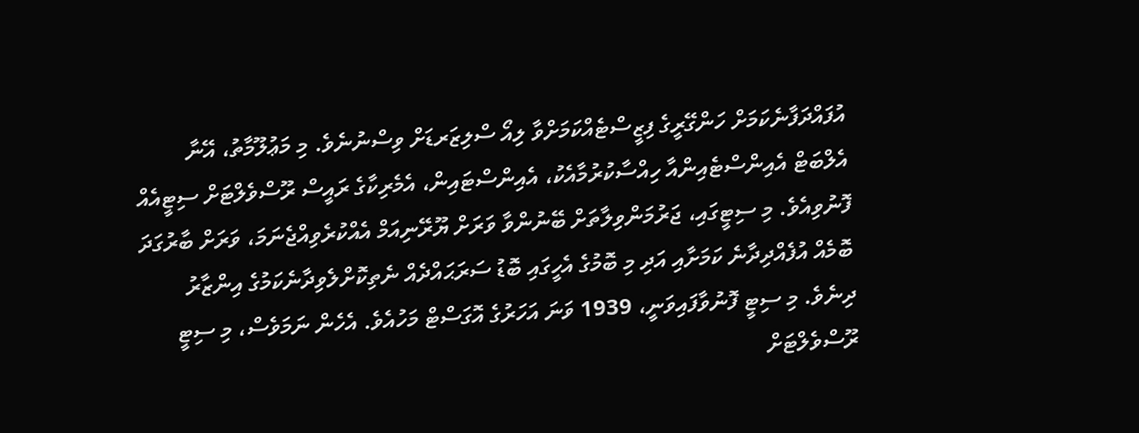އުފައްދަފާނެކަމަށް ހަންގޭރީގެ ފިޒީސްޓެއްކަމަށްވާ ލިއޯ ސްލިޒަރޑަށް ވިސްނުނެވެ. މި މަޢުލޫމާތު، އޭނާ އެލްބަޓް އެއިންސްޓެއިންއާ ހިއްސާކުރުމާއެކު، އެއިންސްޓައިން، އެމެރިކާގެ ރައީސް ރޫސްވެލްޓަށް ސިޓީއެއް ފޮނުވިއެވެ. މި ސިޓީގައި، ޖަރުމަންވިލާތަށް ބޭނުންވާ ވަރަށް ޔޫރޭނިއަމް އެއްކުރެވިއްޖެނަމަ، ވަރަށް ބާރުގަދަ ބޮމެއް އުފެއްދިދާނެ ކަމަށާއި އަދި މި ބޮމުގެ އެހީގައި ބޮޑު ސަރަޙައްދެއް ނެތިކޮށްލެވިދާނެކަމުގެ އިންޒާރު ދިނެވެ. މި ސިޓީ ފޮނުވާފައިވަނީ، 1939 ވަނަ އަހަރުގެ އޮގަސްޓް މަހުއެވެ. އެހެން ނަމަވެސް، މި ސިޓީ ރޫސްވެލްޓަށް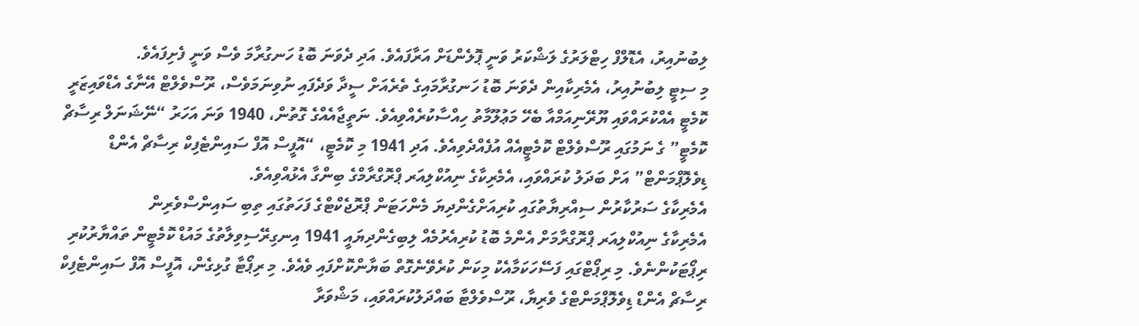ލިބުނުއިރު، އެޑޮލްފް ހިޓްލަރުގެ ލަޝްކަރު ވަނީ ޕޮލެންޑަށް އަރާފައެވެ. އަދި ދެވަނަ ބޮޑު ހަނގުރާމަ ވެސް ވަނީ ފެށިފައެވެ.
މި ސިޓީ ލިބުނުއިރު، އެމެރިކާއިން ދެވަނަ ބޮޑު ހަނގުރާމައިގެ ތެރެއަށް ސީދާ ވަދެފައި ނުވިނަމަވެސް، ރޫސްވެލްޓް އޭނާގެ އެޑްވައިޒަރީ ކޮމެޓީ އެއްކުރައްވައި ޔޫރޭނިއަމްއާ ބެހޭ މަޢުލޫމާތު ހިއްސާކުރެއްވިއެވެ. ނަތީޖާއެއްގެ ގޮތުން، 1940 ވަނަ އަހަރު “ނޭޝަނަލް ރިސާޗް ކޮމެޓީ” ގެ ނަމުގައި ރޫސްވެލްޓް ކޮމެޓީއެއް އުފެއްދެވިއެވެ. އަދި 1941 މި ކޮމެޓީ، “އޮފީސް އޮފް ސައިންޓެފިކް ރިސާޗް އެންޑް ޑިވެލޮޕްމަންޓް” އަށް ބަދަލު ކުރައްވައި، އެމެރިކާގެ ނިއުކްލިއަރ ޕްރޮގްރާމްގެ ބިންގާ އެޅުއްވިއެވެ.
އެމެރިކާގެ ސަރުކާރުން ސިއްރިޔާތުގައި ކުރިއަށްގެންދިޔަ މެންހަޓަން ޕްރޮޖެކްޓްގެ ފަހަތުގައި ތިބި ސައިންސްވެރިން
އެމެރިކާގެ ނިއުކްލިއަރ ޕްރޮގްރާމަށް އެންމެ ބޮޑު ކުރިއެރުމެއް ލިބިގެންދިޔައީ 1941 އިނގިރޭސިވިލާތުގެ މައުޑް ކޮމެޓީން ތައްޔާރުކުރި ރިޕޯޓަކުންނެވެ. މި ރިޕޯޓްގައި ފަސޭހަކަމާއެކު މިކަން ކުރެވޭނެގޮތް ބަޔާންކޮށްފައި ވެއެވެ. މި ރިޕޯޓާ ގުޅިގެން، އޮފީސް އޮފް ސައިންޓެފިކް ރިސާޗް އެންޑް ޑިވެލޮޕްމަންޓްގެ ވެރިޔާ، ރޫސްވެލްޓާ ބައްދަލުކުރައްވައި، މަޝްވަރާ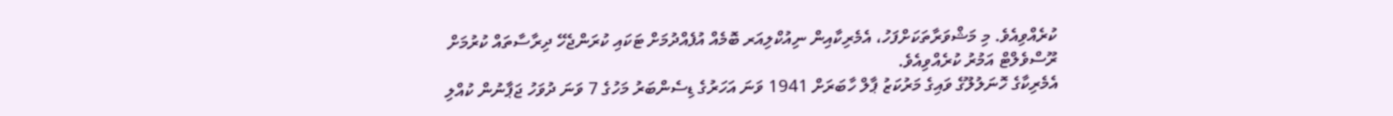ކުރެއްވިއެވެ. މި މަޝްވަރާތަކަށްފަހު، އެމެރިކާއިން ނިއުކްލިއަރ ބޮމެއް އުފެއްދުމަށް ޓަކައި ކުރަންޖެހޭ ދިރާސާތައް ކުރުމަށް ރޫސްވެލްޓް އަމުރު ކުރެއްވިއެވެ.
އެމެރިކާގެ ހޮނަލުލޫގެ ވައިގެ މަރުކަޒު ޕާލް ހާބަރަށް 1941 ވަނަ އަހަރުގެ ޑިސެންބަރު މަހުގެ 7 ވަނަ ދުވަހު ޖަޕާނުން ކުއްލި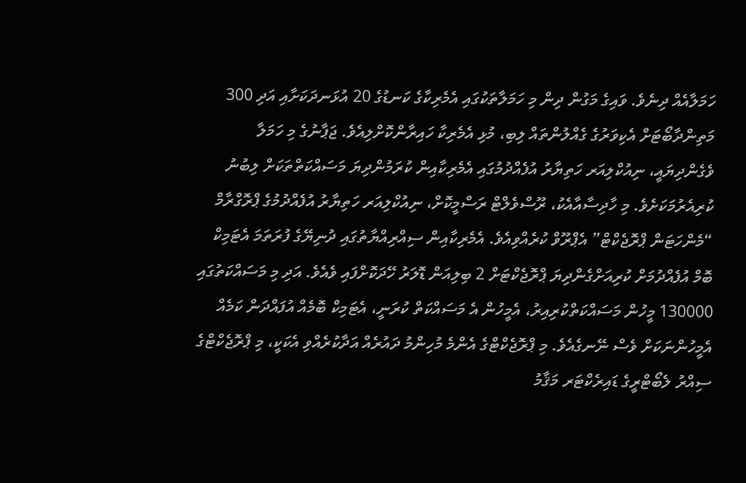ހަމަލާއެއް ދިނެވެ. ވައިގެ މަގުން ދިން މި ހަމަލާތަކުގައި އެމެރިކާގެ ކަނޑުގެ 20 އުޅަނދަކަށާއި އަދި 300 މަތިންދާބޯޓަށް އެކިވަރުގެ ގެއްލުންތައް ލިބި، މުޅި އެމެރިކާ ހައިރާންކޮށްލިއެވެ. ޖަޕާނުގެ މި ހަމަލާ ވެގެންދިޔައީ، ނިއުކްލިއަރ ހަތިޔާރު އުފެއްދުމުގައި އެމެރިކާއިން ކުރަމުންދިޔަ މަސައްކަތްތަކަށް ލިބުނު ކުރިއެރުމަކަށެވެ. މި ހާދިސާއާއެކު، ރޫސްވެލްޓް ރަސްމީކޮށް، ނިއުކްލިއަރ ހަތިޔާރު އުފެއްދުމުގެ ޕްރޮގްރާމް “މެންހަޓަން ޕްރޮޖެކްޓް” އެޕްރޫވް ކުރެއްވިއެވެ. އެމެރިކާއިން ސިއްރިއްޔާތުގައި ދުނިޔޭގެ ފުރަތަމަ އެޓަމިކް ބޮމް އުފެއްދުމަށް ކުރިއަށްގެންދިޔަ ޕްރޮޖެކްޓަށް 2 ބިލިއަން ޑޮލަރު ހޭދަކޮށްފައި ވެއެވެ. އަދި މި މަސައްކަތުގައި 130000 މީހުން މަސައްކަތްކުރިއިރު، އެމީހުން އެ މަސައްކަތް ކުރަނީ، އެޓަމިކް ބޮމެއް އުފައްދަން ކަމެއް އެމީހުންނަކަށް ވެސް ނޭނގެއެވެ. މި ޕްރޮޖެކްޓްގެ އެންމެ މުހިންމު ދައުރެއް އަދާކުރެއްވި އެކަކީ، މި ޕްރޮޖެކްޓްގެ ސިއްރު ލެބޯޓްރީގެ ޑައިރެކްޓަރ މަޤާމު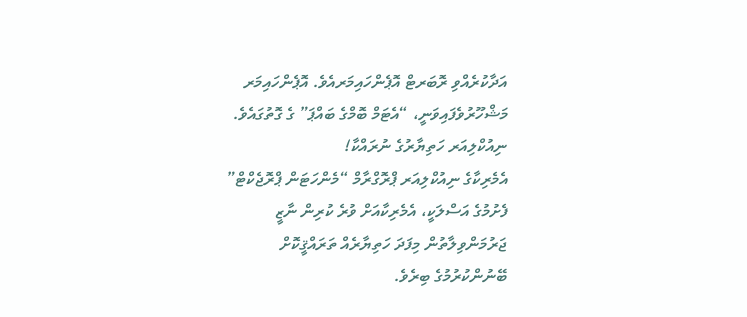އަދާކުރެއްވި ރޮބަރޓް އޮޕެންހައިމަރއެވެ. އޮޕެންހައިމަރ މަޝްހޫރުވެފައިވަނީ، “އެޓަމް ބޮމްގެ ބައްޕަ” ގެ ގޮތުގައެވެ.
ނިއުކްލިއަރ ހަތިޔާރުގެ ނުރައްކާ!
އެމެރިކާގެ ނިއުކްލިއަރ ޕްރޮގްރާމް “މެންހަޓަން ޕްރޮޖެކްޓް” ފެށުމުގެ އަސްލަކީ، އެމެރިކާއަށް ވުރެ ކުރިން ނާޒީ ޖަރުމަންވިލާތުން މިފަދަ ހަތިޔާރެއް ތަރައްޤީކޮށް ބޭނުންކުރުމުގެ ބިރެވެ.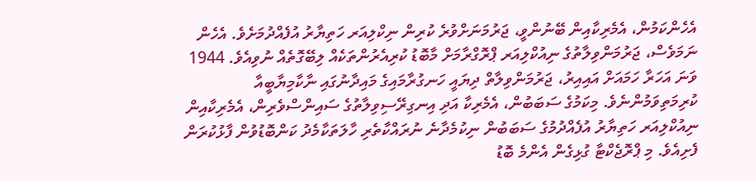އެހެންކަމުން، އެމެރިކާއިން ބޭނުންވީ، ޖަރުމަނަށްވުރެ ކުރިން ނިކްލިއަރ ހަތިޔާރު އުފެއްދުމަށެވެ. އެހެން ނަމަވެސް، ޖަރުމަންވިލާތުގެ ނިއުކްލިއަރ ޕްރޮގްރާމަށް މާބޮޑު ކުރިއެރުންތަކެއް ލިބޭގޮތެއް ނުވިއެވެ. 1944 ވަނަ އަހަރާ ހަމައަށް އައިއިރު، ޖަރުމަންވިލާތް ދިޔައީ ހަނގުރާމައިގެ މައިދާނުގައި ނާކާމިޔާބީއާ ކުރިމަތިވަމުންނެވެ. މިކަމުގެ ސަބަބުން، އެމެރިކާ އަދި އިނގިރޭސިވިލާތުގެ ސައިންސްވެރިން، އެމެރިކާއިން ނިއުކްލިއަރ ހަތިޔާރު އުފެއްދުމުގެ ސަބަބުން ނިކުމެދާނެ ނުރައްކާތެރި ހާލަތަކާމެދު ކަންބޮޑުވުން ފާޅުކުރަން ފެށިއެވެ. މި ޕްރޮޖެކްޓާ ގުޅިގެން އެންމެ ބޮޑު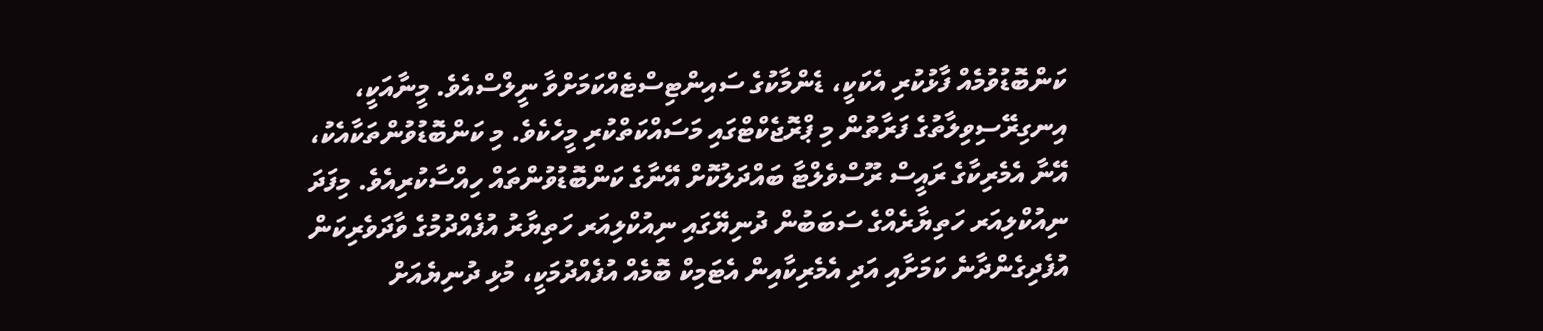ކަންބޮޑުވުމެއް ފާޅުކުރި އެކަކީ، ޑެންމާކުގެ ސައިންޓިސްޓެއްކަމަށްވާ ނީލްސްއެވެ. މީނާއަކީ، އިނގިރޭސިވިލާތުގެ ފަރާތުން މި ޕްރޮޖެކްޓްގައި މަސައްކަތްކުރި މީހެކެވެ. މި ކަންބޮޑުވުންތަކާއެކު، އޭނާ އެމެރިކާގެ ރައީސް ރޫސްވެލްޓާ ބައްދަލުކޮށް އޭނާގެ ކަންބޮޑުވުންތައް ހިއްސާކުރިއެވެ. މިފަދަ ނިއުކްލިއަރ ހަތިޔާރެއްގެ ސަބަބުން ދުނިޔޭގައި ނިއުކްލިއަރ ހަތިޔާރު އުފެއްދުމުގެ ވާދަވެރިކަން އުފެދިގެންދާނެ ކަމަށާއި އަދި އެމެރިކާއިން އެޓަމިކް ބޮމެއް އުފެއްދުމަކީ، މުޅި ދުނިޔެއަށް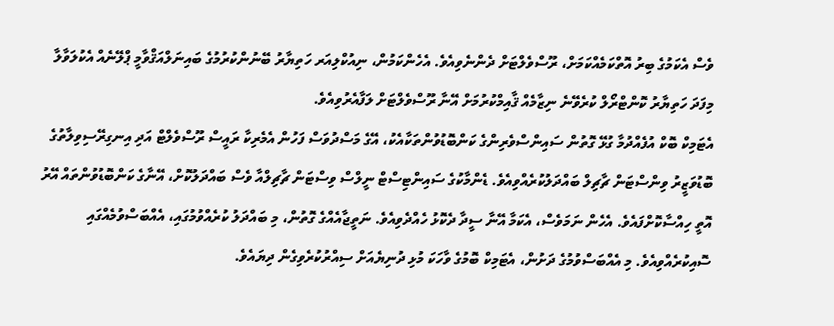ވެސް އެކަމުގެ ބިރު އޮތްކަމެއްކަމަށް، ރޫސްވެލްޓަށް ދެންނެވިއެވެ. އެހެންކަމުން، ނިއުކްލިއަރ ހަތިޔާރު ބޭނުންކުރުމުގެ ބައިނަލްއަޤްވާމީ ޕްލޭނެއް އެކުލަވާލާ މިފަދަ ހަތިޔާރު ކޮންޓްރޯލް ކުރެވޭނެ ނިޒާމެއް ޤާއިމްކުރުމަށް އޭނާ ރޫސްވެލްޓަށް ލަފާއެރުވިއެވެ.
އެޓަމިކް ބޮކް އުފެއްދުމާ ގުޅޭ ގޮތުން ސައިންސްވެރިންގެ ކަންބޮޑުވުންތަކާއެކު، އޭގެ މަސްދުވަސް ފަހުން އެމެރިކާ ރައީސް ރޫސްވެލްޓް އަދި އިނގިރޭސިވިލާތުގެ ބޮޑުވަޒީރު ވިންސްޓަން ޗާޗިލް ބައްދަލުކުރެއްވިއެވެ. ޑެންމާކުގެ ސައިންޓިސްޓް ނީލްސް ވިސްޓަން ޗާޗިލްއާ ވެސް ބައްދަލުކޮށް، އޭނާގެ ކަންބޮޑުވުންތައް އޭރު އޮތީ ހިއްސާކޮށްފައެވެ. އެހެން ނަމަވެސް، އެކަމާ އޭނާ ސީދާ ދެކޮޅު ހެއްދެވިއެވެ. ނަތީޖާއެއްގެ ގޮތުން، މި ބައްދަލު ކުރެއްވުމުގައި، އެއްބަސްވުމެއްގައި ސޮއިކުރެއްވިއެވެ. މި އެއްބަސްވުމުގެ ދަށުން، އެޓަމިކް ބޮމުގެ ވާހަކަ މުޅި ދުނިޔެއަށް ސިއްރުކުރެވިގެން ދިޔައެވެ.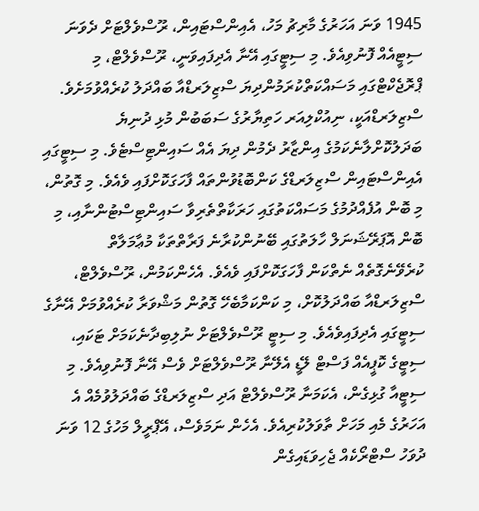1945 ވަނަ އަހަރުގެ މާރިޗު މަހު، އެއިންސްޓައިން، ރޫސްވެލްޓަށް ދެވަނަ ސިޓީއެއް ފޮނުވިއެވެ. މި ސިޓީގައި އޭނާ އެދިފައިވަނީ، ރޫސްވެލްޓް، މި ޕްރޮޖެކްޓްގައި މަސައްކަތްކުރަމުންދިޔަ ސްޒިލަރޑްއާ ބައްދަލު ކުރެއްވުމަށެވެ. ސްޒިލަރޑްއަކީ، ނިއުކްލިއަރ ހަތިޔާރުގެ ސަބަބުން މުޅި ދުނިޔެ ބަދަލުކޮށްލާނެކަމުގެ އިންޒާރު ދެމުން ދިޔަ އެއް ސައިންޓިސްޓެވެ. މި ސިޓީގައި އެއިންސްޓައިން ސްޒިލަރޑްގެ ކަންބޮޑުވުންތައް ފާހަގަކޮށްފައި ވެއެވެ. މި ގޮތުން، މި ބޮން އުފެއްދުމުގެ މަސައްކަތުގައި ހަރަކާތްތެރިވާ ސައިންޓިސްޓުންނާއި، މި ބޮން އޮޕަރޭޝަނަލް ހާލަތުގައި ބޭނުންކުރާނެ ފަރާތްތަކާ މުޢާމަލާތް ކުރެވޭނެގޮތެއް ނެތްކަން ފާހަގަކޮށްފައި ވެއެވެ. އެހެންކަމުން، ރޫސްވެލްޓް، ސްޒިލަރޑްއާ ބައްދަލުކޮށް، މި ކަންކަމާބެހޭ ގޮތުން މަޝްވަރާ ކުރެއްވުމަށް އޭނާގެ ސިޓީގައި އެދިފައިވެއެވެ. މި ސިޓީ ރޫސްވެލްޓަށް ނުލިބިދާނެކަމަށް ޓަކައި، ސިޓީގެ ކޮޕީއެއް ފަސްޓް ލޭޑީ އެލޭނާ ރޫސްވެލްޓަށް ވެސް އޭނާ ފޮނުވިއެވެ. މި ސިޓީއާ ގުޅިގެން، އެކަމަނާ ރޫސްވެލްޓް އަދި ސްޒިލަރޑްގެ ބައްދަލުވުމެއް އެ އަހަރުގެ މެއި މަހަށް ތާވަލުކުރިއެވެ. އެހެން ނަމަވެސް، އޭޕްރީލް މަހުގެ 12 ވަނަ ދުވަހު ސްޓްރޯކެއް ޖެހިވަޑައިގެން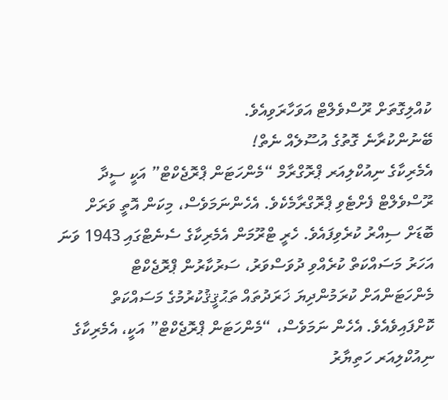ކުއްލިގޮތަށް ރޫސްވެލްޓް އަވަހާރަވިއެވެ.
ބޭނުންކުރާނެ ގޮތުގެ އުސޫލެއް ނެތް!
އެމެރިކާގެ ނިއުކްލިއަރ ޕްރޮގްރާމް “މެންހަޓަން ޕްރޮޖެކްޓް” އަކީ ސީދާ ރޫސްވެލްޓް ފެށްޓެވި ޕްރޮގްރާމެކެވެ. އެހެންނަމަވެސް، މިކަން އޮތީ ވަރަށް ބޮޑަށް ސިއްރު ކުރެވިފައެވެ. ހެރީ ޓްރޫމަން އެމެރިކާގެ ސެނެޓްގައި 1943 ވަނަ އަހަރު މަސައްކަތް ކުރެއްވި ދުވަސްވަރު، ސަރުކާރުން ޕްރޮޖެކްޓް މެންހަޓަންއަށް ކުރަމުންދިޔަ ޚަރަދުތައް ތަޙުޤީޤުކުރުމުގެ މަސައްކަތް ކޮށްފައިވެއެވެ. އެހެން ނަމަވެސް، “މެންހަޓަން ޕްރޮޖެކްޓް” އަކީ، އެމެރިކާގެ ނިއުކްލިއަރ ހަތިޔާރު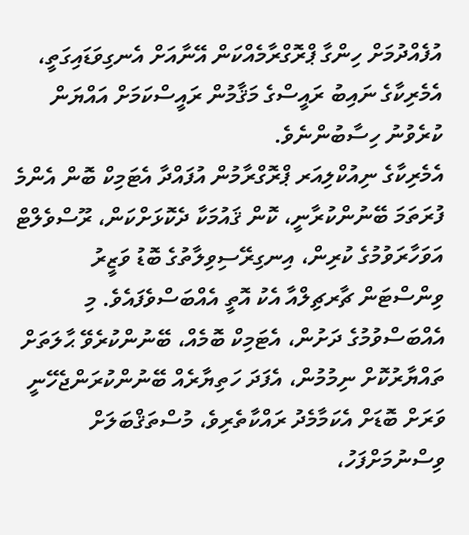އުފެއްދުމަށް ހިންގާ ޕްރޮގްރާމެއްކަން އޭނާއަށް އެނގިވަޑައިގަތީ، އެމެރިކާގެ ނައިބު ރައީސްގެ މަޤާމުން ރައީސްކަމަށް އައްޔަން ކުރެވުނު ހިސާބުންނެވެ.
އެމެރިކާގެ ނިއުކްލިއަރ ޕްރޮގްރާމުން އުފައްދާ އެޓަމިކް ބޮން އެންމެ ފުރަތަމަ ބޭނުންކުރާނީ، ކޮން ޤައުމަކާ ދެކޮޅަށްކަން، ރޫސްވެލްޓް އަވަހާރަވުމުގެ ކުރިން، އިނގިރޭސިވިލާތުގެ ބޮޑު ވަޒީރު ވިންސްޓަން ޗާރޗިލްއާ އެކު އޮތީ އެއްބަސްވެފައެވެ. މި އެއްބަސްވުމުގެ ދަށުން، އެޓަމިކް ބޮމެއް، ބޭނުންކުރެވޭ ޙާލަތަށް ތައްޔާރުކޮށް ނިމުމުން، އެފަދަ ހަތިޔާރެއް ބޭނުންކުރަންޖެހޭނީ ވަރަށް ބޮޑަށް އެކަމާމެދު ރައްކާތެރިވެ، މުސްތަޤްބަލަށް ވިސްނުމަށްފަހު،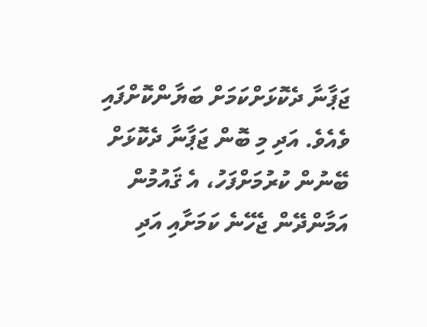ޖަޕާނާ ދެކޮޅަށްކަމަށް ބަޔާންކޮށްފައި ވެއެވެ. އަދި މި ބޮން ޖަޕާނާ ދެކޮޅަށް ބޭނުން ކުރުމަށްފަހު، އެ ޤައުމުން އަމާންދޭން ޖެހޭނެ ކަމަށާއި އަދި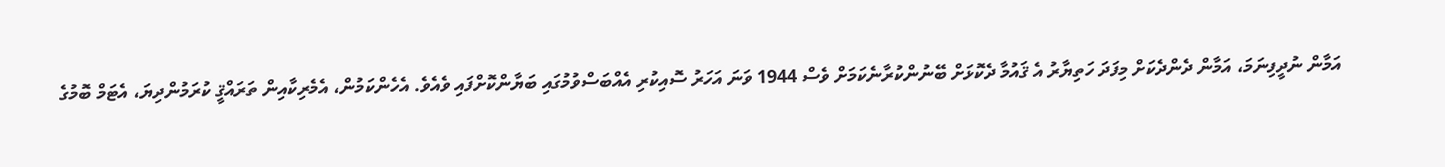އަމާން ނުދީފިނަމަ، އަމާން ދެންދެކަށް މިފަދަ ހަތިޔާރު އެ ޤައުމާ ދެކޮޅަށް ބޭނުންކުރާނެކަމަށް ވެސް 1944 ވަނަ އަހަރު ސޮއިކުރި އެއްބަސްވުމުގައި ބަޔާންކޮށްފައި ވެއެވެ. އެހެންކަމުން، އެމެރިކާއިން ތަރައްޤީ ކުރަމުންދިޔަ، އެޓަމް ބޮމުގެ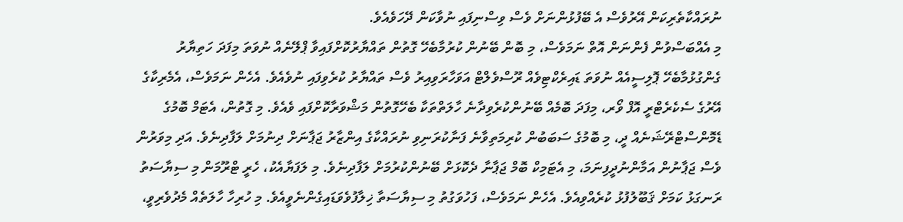ނުރައްކާތެރިކަން އޭރުވެސް އެ ބޭފުޅުންނަށް ވެސް ވިސްނިފައި ނުވާކަން ދޭހަވެއެވެ.
މި އެއްބަސްވުން ފެންނަން އޮތް ނަމަވެސް، މި ބޮން ބޭނުން ކުރުމާބެހޭ ގޮތުން ތައްޔާރުކޮށްފައިވާ ޕްލޭނެއް ނުވަތަ މިފަދަ ހަތިޔާރު ގެންގުޅުމާބެހޭ ޕޮލިސީއެއް ނުވަތަ ޑައިރެކްޓިވެއް ރޫސްވެލްޓް އަވަހާރަވިއިރު ވެސް ތައްޔާރު ކުރެވިފައި ނުވެއެވެ. އެހެން ނަމަވެސް، އެމެރިކާގެ އޭރުގެ ސެކެރެޓްރީ އޮފް ވޯރ، މިފަދަ ބޮމެއް ބޭނުންކުރެވިދާނެ ހާލަތްތަކާ ބެހޭގޮތުން މަޝްވަރާކޮށްފައި ވެއެވެ. މި ގޮތުން، އެޓަމް ބޮމުގެ ޑެމޮންސްޓްރޭޝަނެއް ދީ، މި ބޮމުގެ ސަބަބުން ކުރިމަތިވާނެ ފަނާކުރަނިވި ނުރައްކާގެ އިންޒާރު ޖަޕާނަށް ދިނުމަށް ލަފާދިނެވެ. އަދި މިވަރުން ވެސް ޖަޕާނުން އަމާންނުދީފިނަމަ، މި އެޓަމިކް ބޮމް ޖަޕާނާ ދެކޮޅަށް ބޭނުންކުރުމަށް ލަފާދިނެވެ. މި ލަފަޔާއެކު، ހެރީ ޓްރޫމަން މި ސިޔާސަތު ރަނގަޅު ކަމަށް ޤަބޫލުފުޅު ކުރެއްވިއެވެ. އެހެން ނަމަވެސް، ފަހުވަގުތު މި ސިޔާސަތާ ޚިލާފުވެވަޑައިގެންނެވީއެވެ. މި ހުރިހާ ހާލަތެއް މެދުވެރިވީ،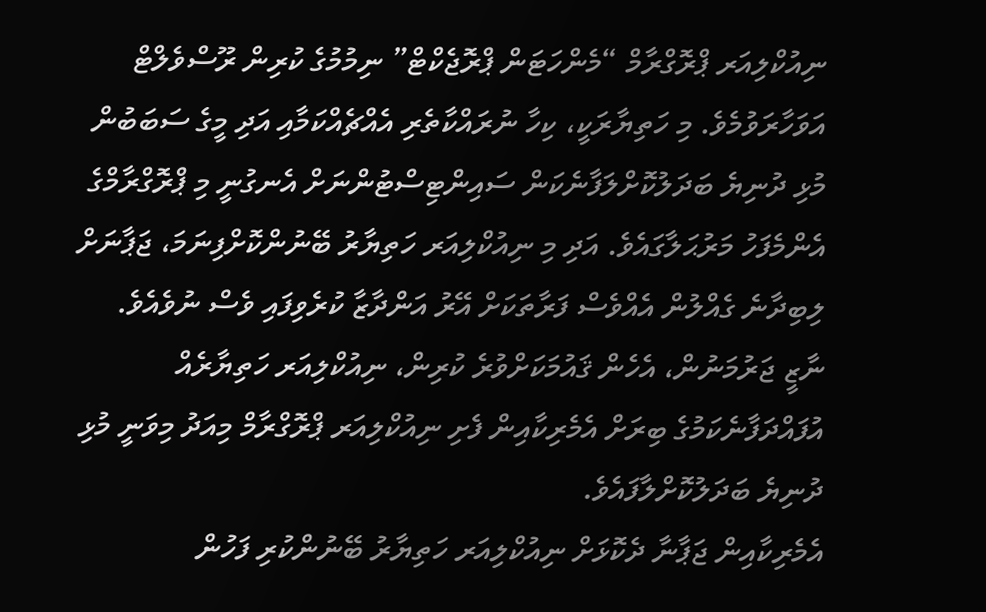ނިއުކްލިއަރ ޕްރޮގްރާމް “މެންހަޓަން ޕްރޮޖެކްޓް” ނިމުމުގެ ކުރިން ރޫސްވެލްޓް އަވަހާރަވުމެވެ. މި ހަތިޔާރަކީ، ކިހާ ނުރައްކާތެރި އެއްޗެއްކަމާއި އަދި މީގެ ސަބަބުން މުޅި ދުނިޔެ ބަދަލުކޮށްލަފާނެކަން ސައިންޓިސްޓުންނަށް އެނގުނީ މި ޕްރޮގްރާމްގެ އެންމެފަހު މަރުޙަލާގައެވެ. އަދި މި ނިއުކްލިއަރ ހަތިޔާރު ބޭނުންކޮށްފިނަމަ، ޖަޕާނަށް ލިބިދާނެ ގެއްލުން އެއްވެސް ފަރާތަކަށް އޭރު އަންދާޒާ ކުރެވިފައި ވެސް ނުވެއެވެ. ނާޒީ ޖަރުމަނުން، އެހެން ޤައުމަކަށްވުރެ ކުރިން، ނިއުކްލިއަރ ހަތިޔާރެއް އުފައްދަފާނެކަމުގެ ބިރަށް އެމެރިކާއިން ފެށި ނިއުކްލިއަރ ޕްރޮގްރާމް މިއަދު މިވަނީ މުޅި ދުނިޔެ ބަދަލުކޮށްލާފައެވެ.
އެމެރިކާއިން ޖަޕާނާ ދެކޮޅަށް ނިއުކްލިއަރ ހަތިޔާރު ބޭނުންކުރި ފަހުން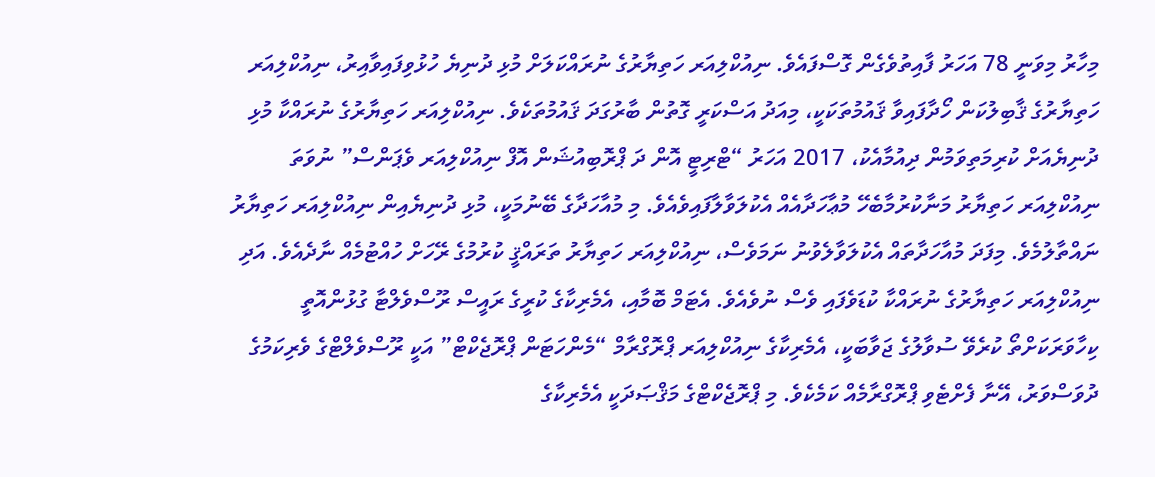މިހާރު މިވަނީ 78 އަހަރު ފާއިތުވެގެން ގޮސްފައެވެ. ނިއުކްލިއަރ ހަތިޔާރުގެ ނުރައްކަލަށް މުޅި ދުނިޔެ ހުޅުވިފައިވާއިރު، ނިއުކްލިއަރ ހަތިޔާރުގެ ޤާބިލުކަން ހޯދާފައިވާ ޤައުމުތަކަކީ، މިއަދު އަސްކަރީ ގޮތުން ބާރުގަދަ ޤައުމުތަކެވެ. ނިއުކްލިއަރ ހަތިޔާރުގެ ނުރައްކާ މުޅި ދުނިޔެއަށް ކުރިމަތިވަމުން ދިއުމާއެކު، 2017 އަހަރު “ޓްރިޓީ އޮން ދަ ޕްރޮބިއުޝަން އޮފް ނިއުކްލިއަރ ވެޕަންސް” ނުވަތަ ނިއުކްލިއަރ ހަތިޔާރު މަނާކުރުމާބެހޭ މުޢާހަދާއެއް އެކުލަވާލާފައިވެއެވެ. މި މުއާހަދާގެ ބޭނުމަކީ، މުޅި ދުނިޔެއިން ނިއުކްލިއަރ ހަތިޔާރު ނައްތާލުމެވެ. މިފަދަ މުއާހަދާތައް އެކުލަވާލެވުނު ނަމަވެސް، ނިއުކްލިއަރ ހަތިޔާރު ތަރައްޤީ ކުރުމުގެ ރޭހަށް ހުއްޓުމެއް ނާދެއެވެ. އަދި ނިއުކްލިއަރ ހަތިޔާރުގެ ނުރައްކާ ކުޑަވެފައި ވެސް ނުވެއެވެ. އެޓަމް ބޮމާއި، އެމެރިކާގެ ކުރީގެ ރައީސް ރޫސްވެލްޓާ ގުޅުންއޮތީ ކިހާވަރަކަށްތޯ ކުރެވޭ ސުވާލުގެ ޖަވާބަކީ، އެމެރިކާގެ ނިއުކްލިއަރ ޕްރޮގްރާމް “މެންހަޓަން ޕްރޮޖެކްޓް” އަކީ ރޫސްވެލްޓްގެ ވެރިކަމުގެ ދުވަސްވަރު، އޭނާ ފެށްޓެވި ޕްރޮގްރާމެއް ކަމެކެވެ. މި ޕްރޮޖެކްޓްގެ މަޤްޞަދަކީ އެމެރިކާގެ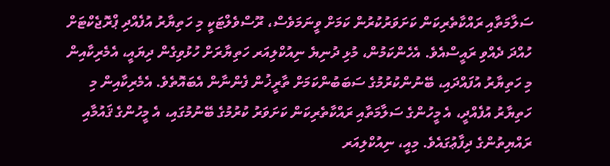ސަލާމަތާއި ރައްކާތެރިކަން ކަށަވަރުކުރުން ކަމަށް ވީނަމަވެސް، ރޫސްވެލްޓަކީ މި ހަތިޔާރު އުފެއްދި ޕްރޮޖެކްޓަށް ހުއްދަ ދެއްވި ރައީސްއެވެ. އެހެންކަމުން، މުޅި ދުނިޔެ ނިއުކްލިއަރ ހަތިޔާރަށް ހުޅުވިގެން ދިޔައީ، އެމެރިކާއިން މި ހަތިޔާރު އުފައްދައި، ބޭނުންކުރުމުގެ ސަބަބުންކަމަށް ތާރީޚުން ފެންނާން އެބައޮތެވެ. އެމެރިކާއިން މި ހަތިޔާރު އުފެއްދީ، އެ މީހުންގެ ސަލާމަތާއި ރައްކާތެރިކަން ކަށަވަރު ކުރުމުގެ ބޭނުމުގައި، އެ މީހުންގެ ޤައުމާއި ރައްޔިތުންގެ ދިފާޢުގައެވެ. މިއީ، ނިއުކްލިއަރ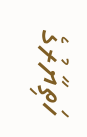ހަތިޔާރުގެ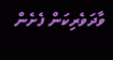ވާދަވެރިކަން ފެށެން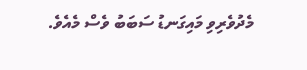މެދުވެރިވި މައިގަނޑު ސަބަބު ވެސް މެއެވެ.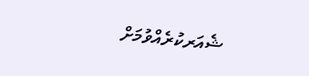ޝެއަރކުރެއްވުމަށް